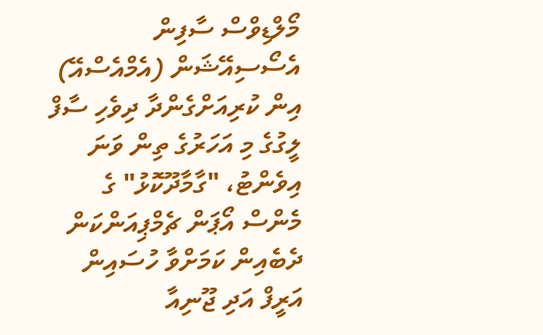މޯލްޑިވްސް ސާފިން އެސޯސިއޭޝަން (އެމްއެސްއޭ) އިން ކުރިއަށްގެންދާ ދިވެހި ސާފް ލީގުގެ މި އަހަރުގެ ތިން ވަނަ އިވެންޓު، "ގާމާދޫކޮޅު" ގެ މެންސް އޯޕަން ޗެމްޕިއަންކަން ދެބެއިން ކަމަށްވާ ހުސައިން އަރީފް އަދި ޖޫނިއާ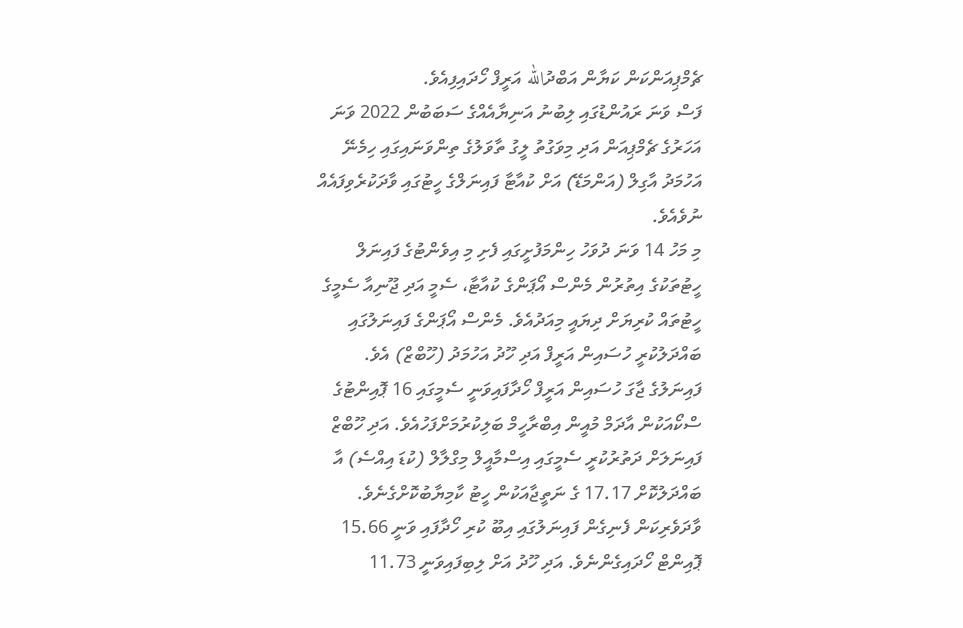ޗެމްޕިއަންކަން ކަޔާން އަބްދުالله އަރީފް ހޯދައިފިއެވެ.
ފަސް ވަނަ ރައުންޑުގައި ލިބުނު އަނިޔާއެއްގެ ސަބަބުން 2022 ވަނަ އަހަރުގެ ޗެމްޕިއަން އަދި މިވަގުތު ލީގު ތާވަލުގެ ތިންވަނައިގައި ހިމެނޭ އަހުމަދު އާގިލް (އަންމަޑޭ) އަށް ކުއާޓާ ފައިނަލްގެ ހީޓުގައި ވާދަކުރެވިފައެއް ނުވެއެވެ.
މި މަހު 14 ވަނަ ދުވަހު ހިންމަފުށީގައި ފެށި މި އިވެންޓުގެ ފައިނަލް ހީޓުތަކުގެ އިތުރުން މެންސް އޯޕަންގެ ކުއާޓާ، ސެމީ އަދި ޖޫނިއާ ސެމީގެ ހީޓުތައް ކުރިޔަށް ދިޔައީ މިއަދުއެވެ. މެންސް އޯޕަންގެ ފައިނަލުގައި ބައްދަލުކުރީ ހުސައިން އަރީފް އަދި ހޫދު އަހުމަދު (ހޫބްޒް) އެވެ. ފައިނަލުގެ ޖާގަ ހުސައިން އަރީފް ހޯދާފައިވަނީ ސެމީގައި 16 ޕޮއިންޓުގެ ސްކޯއަކުން އާދަމް މުއީން އިބްރާހީމް ބަލިކުރުމަށްފަހުއެވެ. އަދި ހޫބްޒް ފައިނަލަށް ދަތުރުކުރީ ސެމީގައި އިސްމާއީލް މިގްލާލް (ކުޑަ އިއްސެ) އާ ބައްދަލުކޮށް 17.17 ގެ ނަތީޖާއަކުން ހީޓު ކާމިޔާބުކޮށްގެނެވެ.
ވާދަވެރިކަން ފެނިގެން ފައިނަލުގައި އިބޫ ކުރި ހޯދާފައި ވަނީ 15.66 ޕޮއިންޓް ހޯދައިގެންނެވެ. އަދި ހޫދު އަށް ލިބިފައިވަނީ 11.73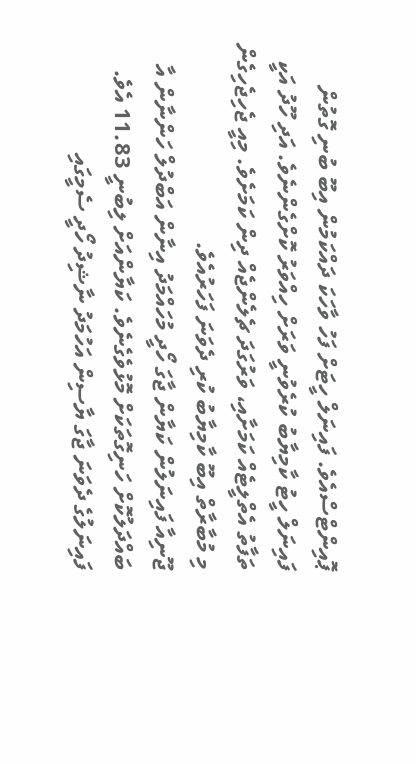ޕޮއިންޓްސްއެވެ. ފައިނަލް ހީޓަށް ފަހު ވާހަކަ ދައްކަމުން އިބޫ ބުނި ގޮތުން ފައިނަލް ހީޓު ކާމިޔާބު ކުރެވުނީ ވަރަށް ހިއްވަރު ކޮށްގެންނެވެ. އަދި ހޫދު އަކީ ތަފާތު އެތްލީޓެއް ކަމަށާއި، ވަރުގަދަ ޗެލެންޖެއް ދިން ކަމަށެވެ. މިއީ ޖެހިޖެހިގެން މި މުބާރާތް އިބޫ ކާމިޔާބު ކުރި ދެވަނަ ފަހަރުއެވެ.
ޖޫނިއާ ފައިނަލުން ކަޔާން ޖާގަ ހޯދީ މުހައްމަދު އިނާން އަބްދުލް ހަންނާން އާ ބައްދަލުކޮށް ހަނިގޮތަކަށް މޮޅުވެގެނެވެ. ކަޔާންއަށް ލިބުނީ 11.83 އެވެ. ފައިނަލުގެ ދެވަނަ ޖާގަ ޔާސިން އަހުމަދު ނާޝިދު ހޯދީ ސެމީގައި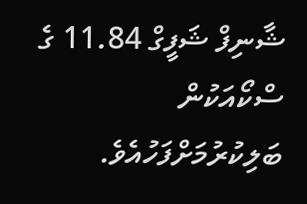ޝާނިފް ޝަފީގް 11.84 ގެ ސްކޯއަކުން ބަލިކުރުމަށްފަހުއެވެ.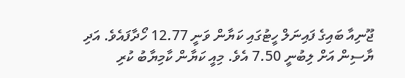ޖޫނިއާ ބައިގެ ފައިނަލް ހީޓުގައި ކަޔާން ވަނީ 12.77 ހޯދާފައެވެ. އަދި ޔާސިން އަށް ލިބުނީ 7.50 އެވެ. މިއީ ކަޔާން ކާމިޔާބު ކުރި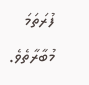ފުރަތަމަ މުބާރާތެވެ.